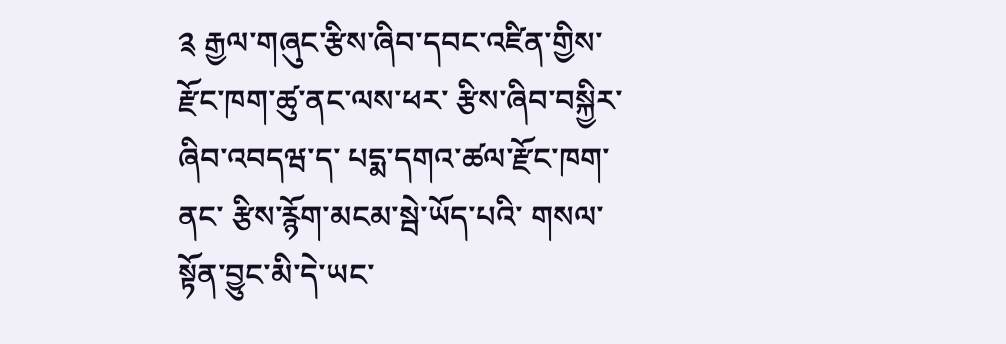༉ རྒྱལ་གཞུང་རྩིས་ཞིབ་དབང་འཛིན་གྱིས་ རྫོང་ཁག་ཚུ་ནང་ལས་ཕར་ རྩིས་ཞིབ་བསྐྱིར་ཞིབ་འབདཝ་ད་ པདྨ་དགའ་ཚལ་རྫོང་ཁག་ནང་ རྩིས་རྙོག་མངམ་སྦེ་ཡོད་པའི་ གསལ་སྟོན་བྱུང་མི་དེ་ཡང་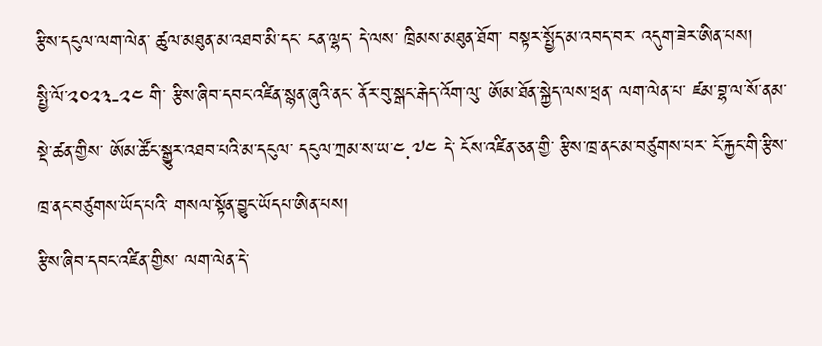རྩིས་དངུལ་ལག་ལེན་ ཚུལ་མཐུན་མ་འཐབ་མི་དང་ ངན་ལྷད་ དེ་ལས་ ཁྲིམས་མཐུན་ཐོག་ བསྟར་སྤྱོད་མ་འབད་བར་ འདུག་ཟེར་ཨིན་པས།
སྤྱི་ལོ་༢༠༢༣-༢༤ གི་ རྩིས་ཞིབ་དབང་འཛིན་སྙན་ཞུའི་ནང་ ནོར་བུ་སྒང་རྒེད་འོག་ལུ་ ཨོམ་ཐོན་སྐྱེད་ལས་ཕྲན་ ལག་ལེན་པ་ ཛམ་བྷ་ལ་སོ་ནམ་སྡེ་ཚན་གྱིས་ ཨོམ་ཚོང་སྒྱུར་འཐབ་པའི་མ་དངུལ་ དངུལ་ཀྲམ་ས་ཡ་༤.༧༤ དེ་ ངོས་འཛིན་ཅན་གྱི་ རྩིས་ཁྲ་ནང་མ་བཙུགས་པར་ ངོ་རྐྱང་གི་རྩིས་ཁྲ་ནང་བཙུགས་ཡོད་པའི་ གསལ་སྟོན་བྱུང་ཡོདཔ་ཨིན་པས།
རྩིས་ཞིབ་དབང་འཛིན་གྱིས་ ལག་ལེན་དེ་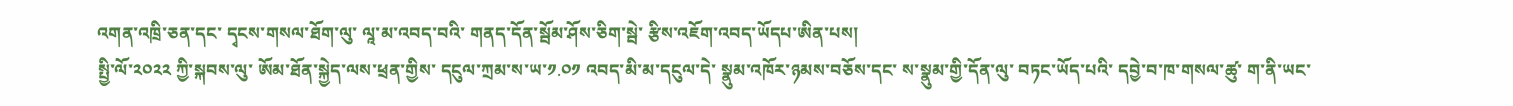འགན་འཁྲི་ཅན་དང་ དྭངས་གསལ་ཐོག་ལུ་ ལཱ་མ་འབད་བའི་ གནད་དོན་སྦོམ་ཤོས་ཅིག་སྦེ་ རྩིས་འཇོག་འབད་ཡོདཔ་ཨིན་པས།
སྤྱི་ལོ་༢༠༢༢ ཀྱི་སྐབས་ལུ་ ཨོམ་ཐོན་སྐྱེད་ལས་ཕྲན་གྱིས་ དངུལ་ཀྲམ་ས་ཡ་༡.༠༡ འབད་མི་མ་དངུལ་དེ་ སྣུམ་འཁོར་ཉམས་བཅོས་དང་ ས་སྣུམ་གྱི་དོན་ལུ་ བཏང་ཡོད་པའི་ དབྱེ་བ་ཁ་གསལ་ཚུ་ ག་ནི་ཡང་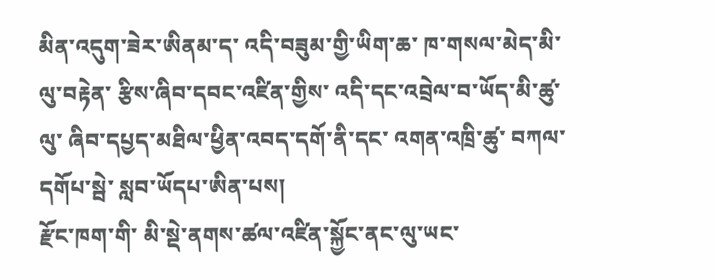མིན་འདུག་ཟེར་ཨིནམ་ད་ འདི་བཟུམ་གྱི་ཡིག་ཆ་ ཁ་གསལ་མེད་མི་ལུ་བརྟེན་ རྩིས་ཞིབ་དབང་འཛིན་གྱིས་ འདི་དང་འབྲེལ་བ་ཡོད་མི་ཚུ་ལུ་ ཞིབ་དཔྱད་མཐིལ་ཕྱིན་འབད་དགོ་ནི་དང་ འགན་འཁྲི་ཚུ་ བཀལ་དགོཔ་སྦེ་ སླབ་ཡོདཔ་ཨིན་པས།
རྫོང་ཁག་གི་ མི་སྡེ་ནགས་ཚལ་འཛིན་སྐྱོང་ནང་ལུ་ཡང་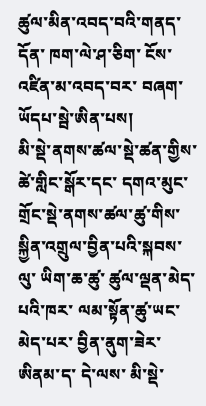ཚུལ་མིན་འབད་བའི་གནད་དོན་ ཁག་ལེ་ཤ་ཅིག་ ངོས་འཛིན་མ་འབད་བར་ བཞག་ཡོདཔ་སྦེ་ཨིན་པས།
མི་སྡེ་ནགས་ཚལ་སྡེ་ཚན་གྱིས་ ཚེ་གླིང་སྒོར་དང་ དགའ་མུང་གྲོང་སྡེ་ནགས་ཚལ་ཚུ་གིས་ སྐྱིན་འགྲུལ་བྱིན་པའི་སྐབས་ལུ་ ཡིག་ཆ་ཚུ་ ཚུལ་ལྡན་མེད་པའི་ཁར་ ལམ་སྟོན་ཚུ་ཡང་མེད་པར་ བྱིན་ནུག་ཟེར་ཨིནམ་ད་ དེ་ལས་ མི་སྡེ་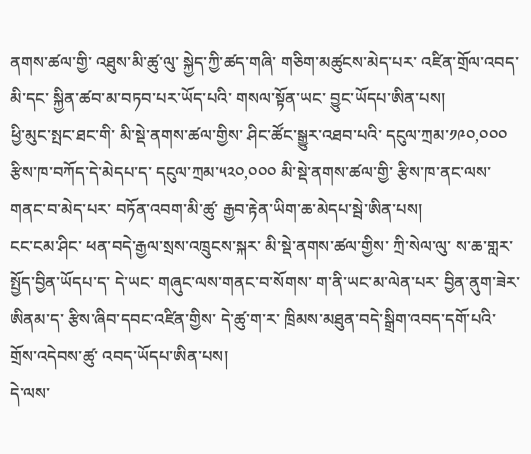ནགས་ཚལ་གྱི་ འཐུས་མི་ཚུ་ལུ་ སྐྱེད་ཀྱི་ཚད་གཞི་ གཅིག་མཚུངས་མེད་པར་ འཛིན་གྲོལ་འབད་མི་དང་ སྐྱིན་ཚབ་མ་བཏབ་པར་ཡོད་པའི་ གསལ་སྟོན་ཡང་ བྱུང་ཡོདཔ་ཨིན་པས།
ཕྱི་མུང་སྤང་ཐང་གི་ མི་སྡེ་ནགས་ཚལ་གྱིས་ ཤིང་ཚོང་སྒྱུར་འཐབ་པའི་ དངུལ་ཀྲམ་༡༩༠,༠༠༠ རྩིས་ཁ་བཀོད་དེ་མེདཔ་ད་ དངུལ་ཀྲམ་༥༢༠,༠༠༠ མི་སྡེ་ནགས་ཚལ་གྱི་ རྩིས་ཁ་ནང་ལས་ གནང་བ་མེད་པར་ བཏོན་འབག་མི་ཚུ་ རྒྱབ་རྟེན་ཡིག་ཆ་མེདཔ་སྦེ་ཨིན་པས།
ངང་ངམ་ཤིང་ ཕན་བདེ་རྒྱལ་སྲས་འཁྲུངས་སྐར་ མི་སྡེ་ནགས་ཚལ་གྱིས་ ཀྲི་སེལ་ལུ་ ས་ཆ་གླར་སྤྱོད་བྱིན་ཡོདཔ་ད་ དེ་ཡང་ གཞུང་ལས་གནང་བ་སོགས་ ག་ནི་ཡང་མ་ལེན་པར་ བྱིན་ནུག་ཟེར་ཨིནམ་ད་ རྩིས་ཞིབ་དབང་འཛིན་གྱིས་ དེ་ཚུ་ག་ར་ ཁྲིམས་མཐུན་བདེ་སྒྲིག་འབད་དགོ་པའི་ གྲོས་འདེབས་ཚུ་ འབད་ཡོདཔ་ཨིན་པས།
དེ་ལས་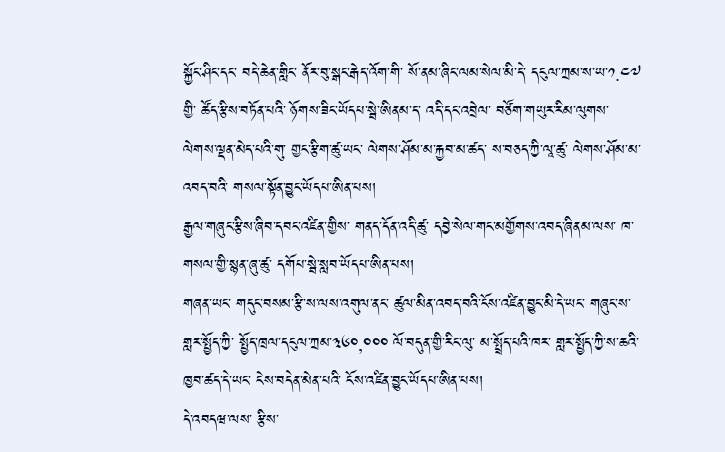སྐྱོང་ཤིང་དང་ བདེ་ཆེན་གླིང་ ནོར་བུ་སྒང་རྒེད་འོག་གི་ སོ་ནམ་ཞིང་ལམ་སེལ་མི་དེ་ དངུལ་ཀྲམ་ས་ཡ་༡.༤༧ གྱི་ ཚོད་རྩིས་བཏོན་པའི་ ཉོགས་ཟིང་ཡོདཔ་སྦེ་ཨིནམ་ད་ འདི་དང་འབྲེལ་ བཙོག་གཡུར་རིམ་ལུགས་ ལེགས་ལྡན་མེད་པའི་གུ་ གྱང་རྩིག་ཚུ་ཡང་ ལེགས་ཤོམ་མ་རྐྱབ་མ་ཚད་ ས་བཅད་ཀྱི་ལཱ་ཚུ་ ལེགས་ཤོམ་མ་འབད་བའི་ གསལ་སྟོན་བྱུང་ཡོདཔ་ཨིན་པས།
རྒྱལ་གཞུང་རྩིས་ཞིབ་དབང་འཛིན་གྱིས་ གནད་དོན་འདི་ཚུ་ དབྱེ་སེལ་གང་མགྱོགས་འབད་ཞིནམ་ལས་ ཁ་གསལ་གྱི་སྙན་ཞུ་ཚུ་ དགོཔ་སྦེ་སླབ་ཡོདཔ་ཨིན་པས།
གཞན་ཡང་ གདུང་བསམ་རྩི་ས་ལས་འགུལ་ནང་ ཚུལ་མིན་འབད་བའི་ངོས་འཛིན་བྱུང་མི་དེ་ཡང་ གཞུང་ས་གླར་སྤྱོད་ཀྱི་ སྤྱོད་ཁྲལ་དངུལ་ཀྲམ་༣༦༠,༠༠༠ ལོ་བདུན་གྱི་རིང་ལུ་ མ་སྤྲོད་པའི་ཁར་ གླར་སྤྱོད་ཀྱི་ས་ཆའི་ཁྱབ་ཚད་དེ་ཡང་ ངེས་བདེན་མེན་པའི་ ངོས་འཛིན་བྱུང་ཡོདཔ་ཨིན་པས།
དེ་འབདཝ་ལས་ རྩིས་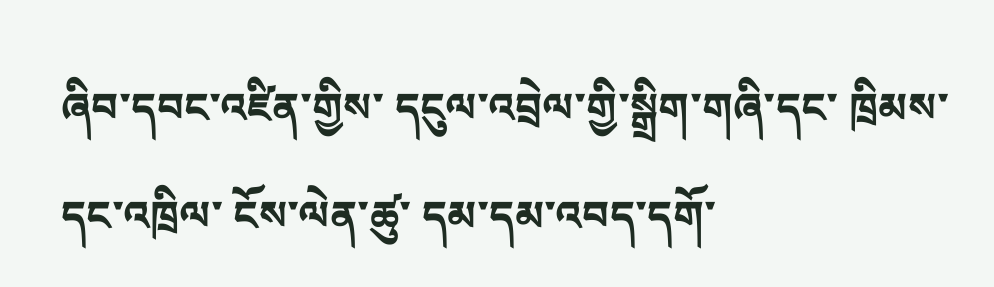ཞིབ་དབང་འཛིན་གྱིས་ དངུལ་འབྲེལ་གྱི་སྒྲིག་གཞི་དང་ ཁྲིམས་དང་འཁྲིལ་ ངོས་ལེན་ཚུ་ དམ་དམ་འབད་དགོ་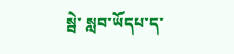སྦེ་ སླབ་ཡོདཔ་ད་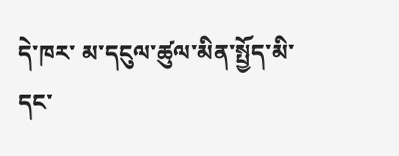དེ་ཁར་ མ་དངུལ་ཚུལ་མིན་སྤྱོད་མི་དང་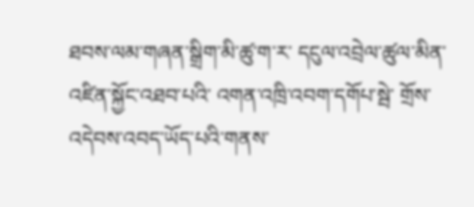ཐབས་ལམ་གཞན་སྒྲིག་མི་ཚུ་ག་ར་ དངུལ་འབྲེལ་ཚུལ་མིན་འཛིན་སྐྱོང་འཐབ་པའི་ འགན་འཁྲི་འབག་དགོཔ་སྦེ་ གྲོས་འདེབས་འབད་ཡོད་པའི་གནས་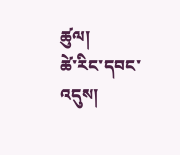ཚུལ།
ཚེ་རིང་དབང་འདུས།